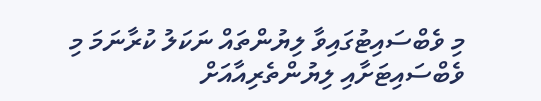މި ވެބްސައިޓުގައިވާ ލިޔުންތައް ނަކަލު ކުރާނަމަ މި ވެބްސައިޓަށާއި ލިޔުންތެރިއާއަށް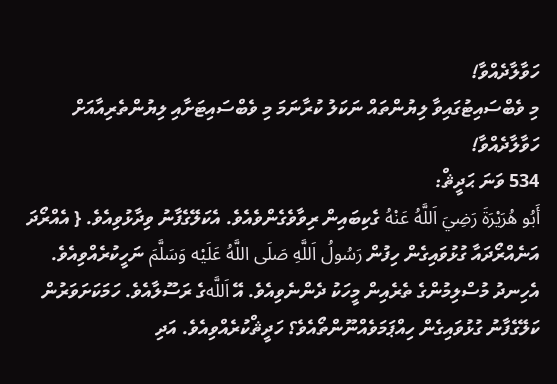ހަވާލާދެއްވާ!
މި ވެބްސައިޓުގައިވާ ލިޔުންތައް ނަކަލު ކުރާނަމަ މި ވެބްސައިޓަށާއި ލިޔުންތެރިއާއަށް ހަވާލާދެއްވާ!
534 ވަނަ ޙަދީޘް:
أَبُو هُرَيْرَةَ رَضِيَ اَللَّهُ عَنْهُ ގެކިބައިން ރިވާވެގެންވެއެވެ. އެކަލޭގެފާނު ވިދާޅުވިއެވެ. { އެއްރޯދަ އަނެއްރޯދައާ ގުޅުވައިގެން ހިފުން رَسُولُ اَللَّهِ صَلَى اللَّهُ عَلَيْه وَسَلَّمَ ނަހީކުރެއްވިއެވެ. އެހިނދު މުސްލިމުންގެ ތެރެއިން މީހަކު ދެންނެވިއެވެ. އޭ اَللَّهގެ ރަސޫލާއެވެ. ހަމަކަށަވަރުން ކަލޭގެފާނު ގުޅުވައިގެން ހިއްޕަމަވެއްނޫންތޯއެވެ؟ ހަދީޘްކުރެއްވިއެވެ. އަދި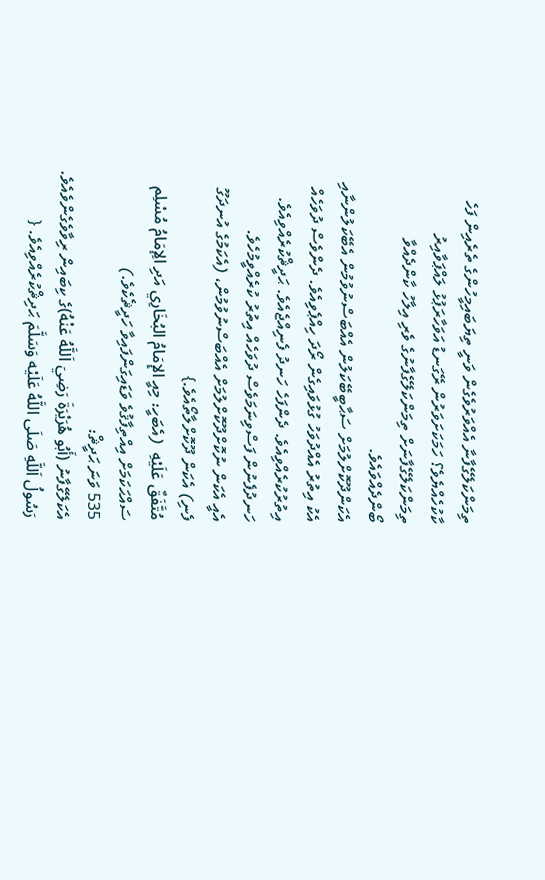ތިމަންކަލޭގެފާނާ އެއްވަރުވެގެން ވަނީ ތިޔަބައިމީހުންގެ ތެރެއިން ފަހެ ކާކުހެއްޔެވެ؟ ހަމަކަށަވަރުން ރޭގަނޑު އަވަހާރަޕުޅު ލައްޕަވާއިރު ތިމަންކަލޭގެފާނަށް ތިމަންކަލޭގެފާނުގެ ވެރި އިލާހު ކާންދެއްވާ ބޯންދެއްވައެވެ.
އެކަންދޫކޮށްލުމަށް ސަޙާބީބޭކަލުން އެއްބަސްނުވުމުން އެބޭކަލުންނާއި އެކު އިތުރު އެއްދުވަހު ގުޅުވައިގެން ރޯދަ ހިއްޕެވިއެވެ. ދެންވެސް ދުވަހެއް އިތުރުކުރެއްވިއެވެ. ދެންފަހެ ހަނދު ފެނިއްޖެއެވެ. ޙަދީޘްކުރެއްވިއެވެ. ހަނދުފެނުން ފަސްވިނަމަވެސް ދުވަހެއް އިތުރު ކުރެއްވީމުހެވެ.
އެއީ އެކަން ނުކޮށްދޫކޮށްލުމަށް އެއްބަސްނުވުމުން، (އެކަމުގެ އުނދަގޫ ފެނި) އެކަން ދޫކޮށްލާތޯއެވެ.}
مُتَّفَقٌ عَلَيْهِ  (އެބަހީ: މިއީ الإِمَامُ البُخَارِي އަދި الِإمَامُ مُسْلِم ސައްޙަކަމަށް އިއްތިފާޤުވެ ވަޑައިގަންފައިވާ ހަދީޘެކެވެ.)
535 ވަނަ ޙަދީޘް:
އެކަލޭގެފާނު (أَبُو هُرَيْرَةَ رَضِيَ اَللَّهُ عَنْهُ)ގެ ކިބައިން ރިވާވެގެންވެއެވެ. رَسُولُ اَللَّهِ صَلَى اللَّهُ عَلَيْه وَسَلَّمَ ޙަދިޘްކުރެއްވިއެވެ. {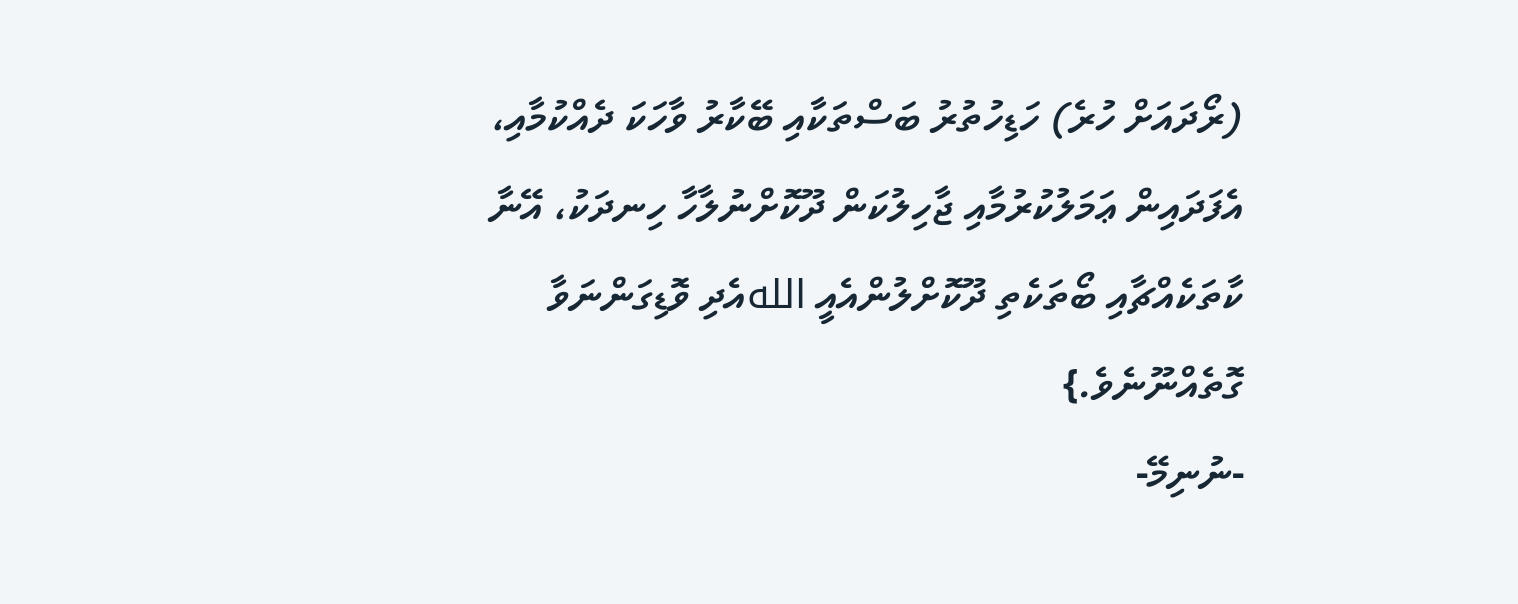(ރޯދައަށް ހުރެ) ހަޑިހުތުރު ބަސްތަކާއި ބޭކާރު ވާހަކަ ދެއްކުމާއި، އެފަދައިން ޢަމަލުކުރުމާއި ޖާހިލުކަން ދޫކޮށްނުލާހާ ހިނދަކު، އޭނާ ކާތަކެއްޗާއި ބޯތަކެތި ދޫކޮށްލުންއެއީ اللهއެދި ވޮޑިގަންނަވާ ގޮތެއްނޫނެވެ.}
-ނުނިމޭ-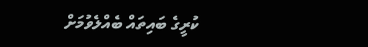ކުރީގެ ބައިތައް ބެއްލެވުމަށް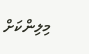މިލިންކަށް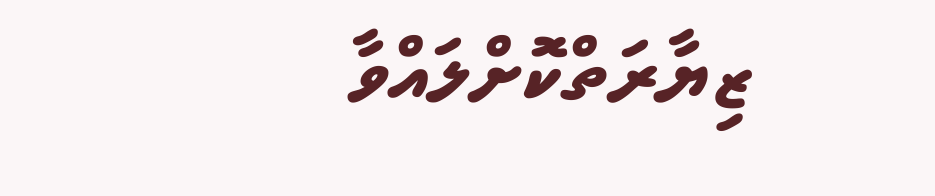ޒިޔާރަތްކޮށްލައްވާ